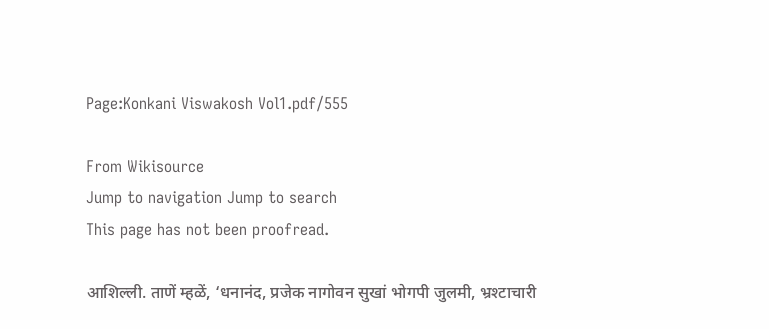Page:Konkani Viswakosh Vol1.pdf/555

From Wikisource
Jump to navigation Jump to search
This page has not been proofread.

आशिल्ली. ताणें म्हळें, ‘धनानंद, प्रजेक नागोवन सुखां भोगपी जुलमी, भ्रश्टाचारी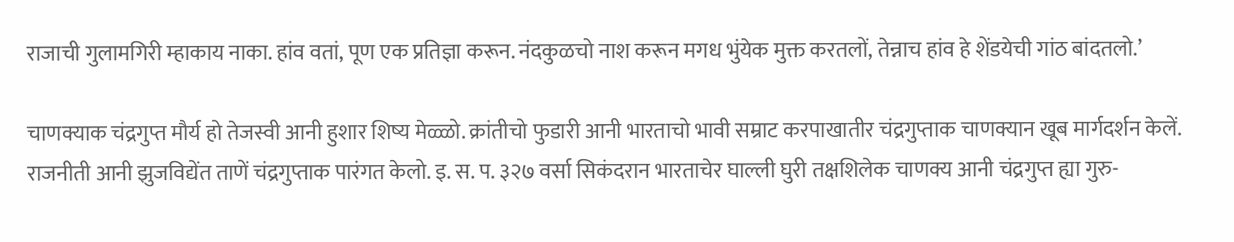राजाची गुलामगिरी म्हाकाय नाका. हांव वतां, पूण एक प्रतिज्ञा करून. नंदकुळचो नाश करून मगध भुंयेक मुक्त करतलों, तेन्नाच हांव हे शेंडयेची गांठ बांदतलो.’

चाणक्याक चंद्रगुप्त मौर्य हो तेजस्वी आनी हुशार शिष्य मेळ्ळो. क्रांतीचो फुडारी आनी भारताचो भावी सम्राट करपाखातीर चंद्रगुप्ताक चाणक्यान खूब मार्गदर्शन केलें. राजनीती आनी झुजविद्येंत ताणें चंद्रगुप्ताक पारंगत केलो. इ. स. प. ३२७ वर्सा सिकंदरान भारताचेर घाल्ली घुरी तक्षशिलेक चाणक्य आनी चंद्रगुप्त ह्या गुरु-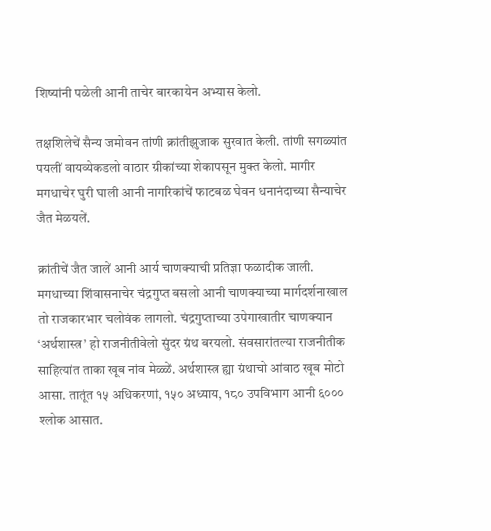शिष्यांनी पळेली आनी ताचेर बारकायेन अभ्यास केलो.

तक्षशिलेचें सैन्य जमोवन तांणी क्रांतीझुजाक सुरवात केली. तांणी सगळ्यांत पयलीं वायव्येकडलो वाठार ग्रीकांच्या शेकापसून मुक्त केलो. मागीर मगधाचेर घुरी घाली आनी नागरिकांचें फाटबळ घेवन धनानंदाच्या सैन्याचेर जैत मेळयलें.

क्रांतीचें जैत जालें आनी आर्य चाणक्याची प्रतिज्ञा फळादीक जाली. मगधाच्या शिंवासनाचेर चंद्रगुप्त बसलो आनी चाणक्याच्या मार्गदर्शनाखाल तो राजकारभार चलोवंक लागलो. चंद्रगुप्ताच्या उपेगाखातीर चाणक्यान ‘अर्थशास्त्र’ हो राजनीतीवेलो सुंदर ग्रंथ बरयलो. संवसारांतल्या राजनीतीक साहित्यांत ताका खूब नांव मेळ्ळें. अर्थशास्त्र ह्या ग्रंथाचो आंवाठ खूब मोटो आसा. तातूंत १५ अधिकरणां, १५० अध्याय, १८० उपविभाग आनी ६००० श्लोक आसात.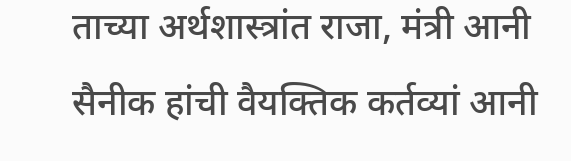ताच्या अर्थशास्त्रांत राजा, मंत्री आनी सैनीक हांची वैयक्तिक कर्तव्यां आनी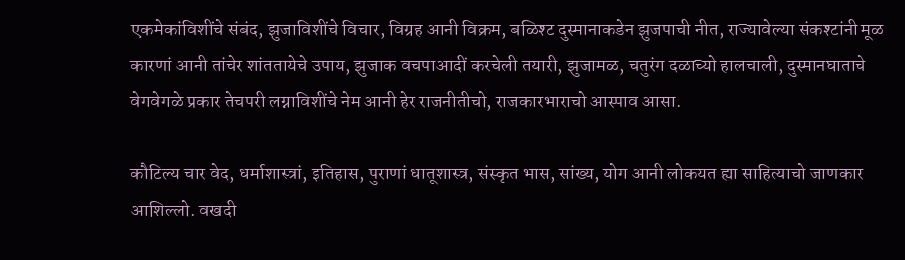एकमेकांविशींचे संबंद, झुजाविशींचे विचार, विग्रह आनी विक्रम, बळिश्ट दुस्मानाकडेन झुजपाची नीत, राज्यावेल्या संकश्टांनी मूळ कारणां आनी तांचेर शांततायेचे उपाय, झुजाक वचपाआदीं करचेली तयारी, झुजामळ, चतुरंग दळाच्यो हालचाली, दुस्मानघाताचे वेगवेगळे प्रकार तेचपरी लग्नाविशींचे नेम आनी हेर राजनीतीचो, राजकारभाराचो आस्पाव आसा.

कौटिल्य चार वेद, धर्माशास्त्रां, इतिहास, पुराणां धातूशास्त्र, संस्कृत भास, सांख्य, योग आनी लोकयत ह्या साहित्याचो जाणकार आशिल्लो. वखदी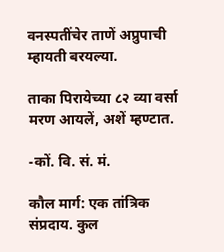वनस्पतींचेर ताणें अप्रुपाची म्हायती बरयल्या.

ताका पिरायेच्या ८२ व्या वर्सा मरण आयलें, अशें म्हण्टात.

-कों. वि. सं. मं.

कौल मार्ग: एक तांत्रिक संप्रदाय. कुल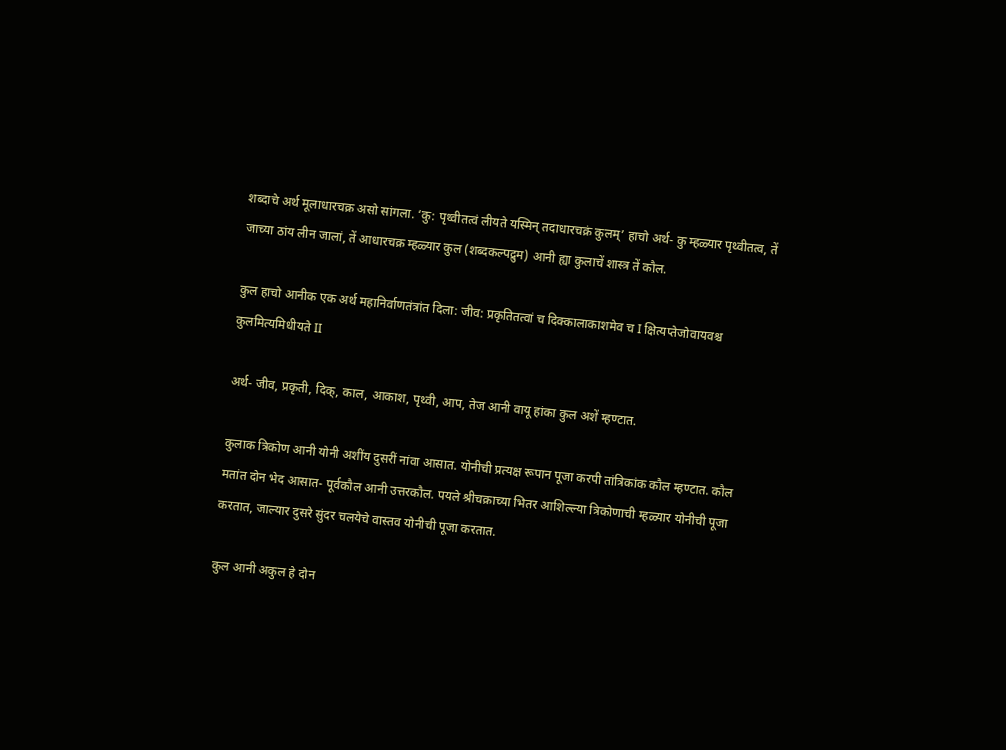शब्दाचे अर्थ मूलाधारचक्र असो सांगला. ‘कु: पृथ्वीतत्वं लीयते यस्मिन् तदाधारचक्रं कुलम्’ हाचो अर्थ- कु म्हळ्यार पृथ्वीतत्व, तें जाच्या ठांय लीन जालां, तें आधारचक्र म्हळ्यार कुल (शब्दकल्पद्रुम) आनी ह्या कुलाचें शास्त्र तें कौल.

कुल हाचो आनीक एक अर्थ महानिर्वाणतंत्रांत दिला: जीव: प्रकृतितत्वां च दिक्कालाकाशमेव च I क्षित्यप्तेजोवायवश्च कुलमित्यमिधीयते II

अर्थ- जीव, प्रकृती, दिक्, काल, आकाश, पृथ्वी, आप, तेज आनी वायू हांका कुल अशें म्हण्टात.

कुलाक त्रिकोण आनी योनी अशींय दुसरीं नांवा आसात. योनीची प्रत्यक्ष रूपान पूजा करपी तांत्रिकांक कौल म्हण्टात. कौल मतांत दोन भेद आसात- पूर्वकौल आनी उत्तरकौल. पयले श्रीचक्राच्या भितर आशिल्ल्या त्रिकोणाची म्हळ्यार योनीची पूजा करतात, जाल्यार दुसरे सुंदर चलयेचे वास्तव योनीची पूजा करतात.

कुल आनी अकुल हे दोन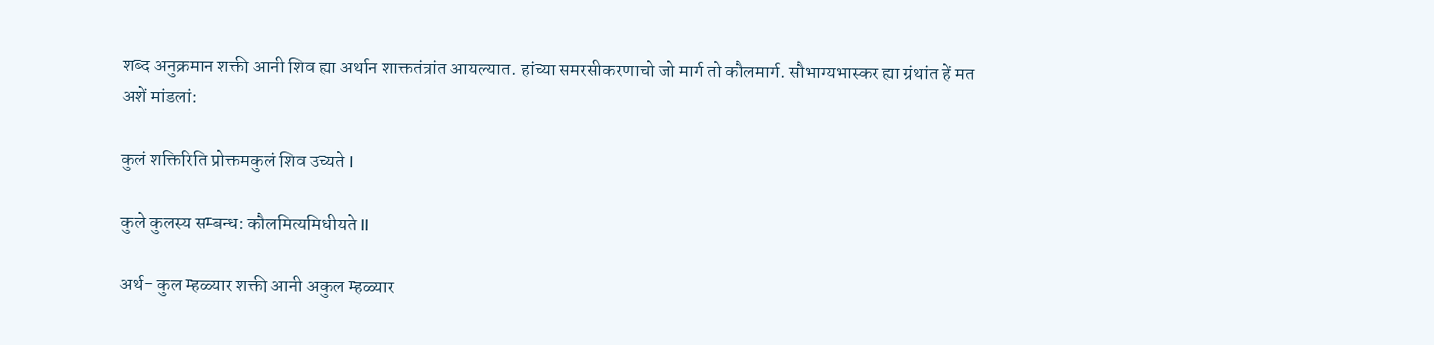शब्द अनुक्रमान शक्ती आनी शिव ह्या अर्थान शाक्ततंत्रांत आयल्यात. हांच्या समरसीकरणाचो जो मार्ग तो कौलमार्ग. सौभाग्यभास्कर ह्या ग्रंथांत हें मत अशें मांडलां:

कुलं शक्तिरिति प्रोक्तमकुलं शिव उच्यते I

कुले कुलस्य सम्बन्ध: कौलमित्यमिधीयते II

अर्थ- कुल म्हळ्यार शक्ती आनी अकुल म्हळ्यार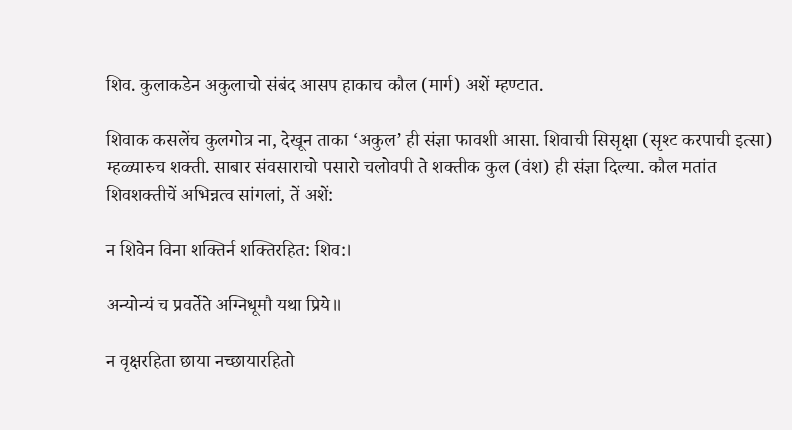शिव. कुलाकडेन अकुलाचो संबंद आसप हाकाच कौल (मार्ग) अशें म्हण्टात.

शिवाक कसलेंच कुलगोत्र ना, देखून ताका ‘अकुल’ ही संज्ञा फावशी आसा. शिवाची सिसृक्षा (सृश्ट करपाची इत्सा) म्हळ्यारुच शक्ती. साबार संवसाराचो पसारो चलोवपी ते शक्तीक कुल (वंश) ही संज्ञा दिल्या. कौल मतांत शिवशक्तीचें अभिन्नत्व सांगलां, तें अशें:

न शिवेन विना शक्तिर्न शक्तिरहित: शिव:।

अन्योन्यं च प्रवर्तेते अग्निधूमौ यथा प्रिये॥

न वृक्षरहिता छाया नच्छायारहितो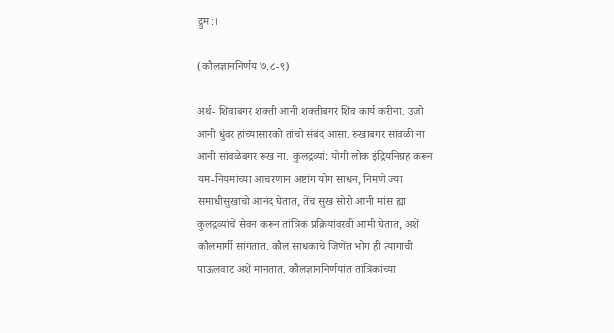द्रुम:।

(कौलज्ञाननिर्णय ७.८-९)

अर्थ- शिवाबगर शक्ती आनी शक्तीबगर शिव कार्य करीना. उजो आनी धुंवर हांच्यासारको तांचो संबंद आसा. रुखाबगर सांवळी ना आनी सांवळेबगर रूख ना. कुलद्रव्यां: योगी लोक इंद्रियनिग्रह करून यम-नियमांच्या आचरणान अष्टांग योग साधन, निमणे ज्या समाधीसुखाचो आनंद घेतात, तेंच सुख सोरो आनी मांस ह्या कुलद्रव्यांचें सेवन करून तांत्रिक प्रक्रियांवरवीं आमी घेतात, अशें कौलमार्गी सांगतात. कौल साधकाचे जिणेंत भोग ही त्यागाची पाऊलवाट अशें मानतात. कौलज्ञाननिर्णयांत तांत्रिकांच्या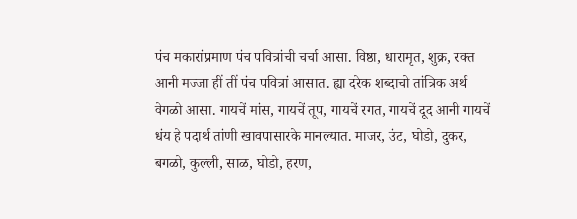पंच मकारांप्रमाण पंच पवित्रांची चर्चा आसा. विष्ठा, धारामृत, शुक्र, रक्त आनी मज्जा हीं तीं पंच पवित्रां आसात. ह्या दरेक शब्दाचो तांत्रिक अर्थ वेगळो आसा. गायचें मांस, गायचें तूप, गायचें रगत, गायचें दूद आनी गायचें धंय हे पदार्थ तांणी खावपासारके मानल्यात. माजर, उंट, घोडो, दुकर, बगळो, कुल्ली, साळ, घोडो, हरण,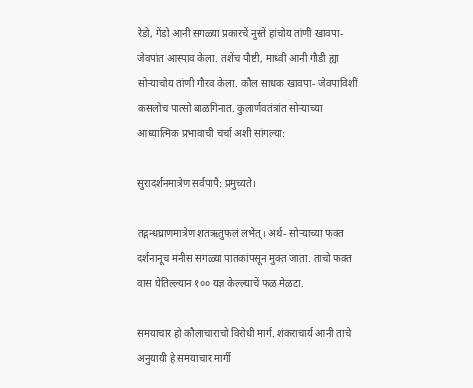रेडो, गेंडो आनी सगळ्या प्रकारचें नुस्तें हांचोय तांणी खावपा-जेवपांत आस्पाव केला. तशेंच पौष्टी, माध्वी आनी गौडी ह्या सोऱ्याचोय तांणी गौरव केला. कौल साधक खावपा- जेवपाविशीं कसलोच पात्सो बाळगिनात. कुलार्णवतंत्रांत सोऱ्याच्या आध्यात्मिक प्रभावाची चर्चा अशी सांगल्या:

सुरादर्शनमात्रेण सर्वपापै: प्रमुच्यते।

तद्गन्धघ्राणमात्रेण शतऋतुफलं लभेत्। अर्थ- सोऱ्याच्या फक्त दर्शनानूच मनीस सगळ्या पातकांपसून मुक्त जाता. ताचो फक्त वास घेतिल्ल्यान १०० यज्ञ केल्ल्याचें फळ मेळटा.

समयाचार हो कौलाचाराचो विरोधी मार्ग. शंकराचार्य आनी ताचे अनुयायी हे समयाचार मार्गी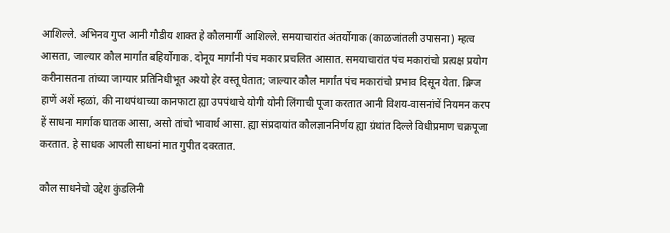आशिल्ले. अभिनव गुप्त आनी गौडीय शाक्त हे कौलमार्गी आशिल्ले. समयाचारांत अंतर्योगाक (काळजांतली उपासना) म्हत्व आसता, जाल्यार कौल मार्गांत बहिर्योगाक. दोनूय मार्गांनी पंच मकार प्रचलित आसात. समयाचारांत पंच मकारांचो प्रत्यक्ष प्रयोग करीनासतना तांच्या जाग्यार प्रतिनिधीभूत अश्यो हेर वस्तू घेतात; जाल्यार कौल मार्गांत पंच मकारांचो प्रभाव दिसून येता. ब्रिग्ज हाणें अशें म्हळां, की नाथपंथाच्या कानफाटा ह्या उपपंथाचे योगी योनी लिंगाची पूजा करतात आनी विशय-वासनांचें नियमन करप हें साधना मार्गाक घातक आसा, असो तांचो भावार्थ आसा. ह्या संप्रदायांत कौलज्ञाननिर्णय ह्या ग्रंथांत दिल्ले विधीप्रमाण चक्रपूजा करतात. हे साधक आपली साधनां मात गुपीत दवरतात.

कौल साधनेचो उद्देश कुंडलिनी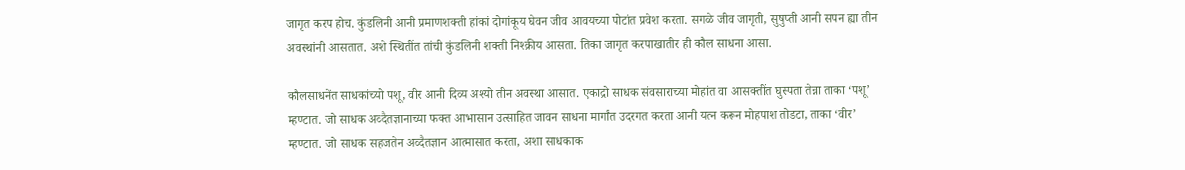जागृत करप होच. कुंडलिनी आनी प्रमाणशक्ती हांकां दोगांकूय घेवन जीव आवयच्या पोटांत प्रवेश करता. सगळे जीव जागृती, सुषुप्ती आनी सपन ह्या तीन अवस्थांनी आसतात. अशे स्थितींत तांची कुंडलिनी शक्ती निश्क्रीय आसता. तिका जागृत करपाखातीर ही कौल साधना आसा.

कौलसाधनेंत साधकांच्यो पशू, वीर आनी दिव्य अश्यो तीन अवस्था आसात. एकाद्रो साधक संवसाराच्या मोहांत वा आसक्तींत घुस्पता तेन्ना ताका ‘पशू’ म्हण्टात. जो साधक अव्दैतज्ञानाच्या फक्त आभासान उत्साहित जावन साधना मार्गांत उदरगत करता आनी यत्न करून मोहपाश तोडटा, ताका ‘वीर’ म्हण्टात. जो साधक सहजतेन अव्दैतज्ञान आत्मासात करता, अशा साधकाक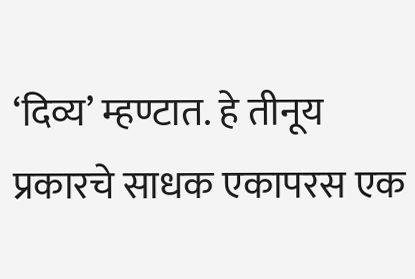‘दिव्य’ म्हण्टात. हे तीनूय प्रकारचे साधक एकापरस एक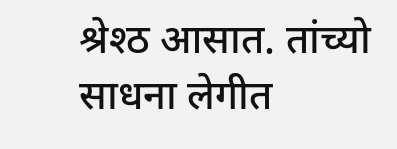श्रेश्ठ आसात. तांच्यो साधना लेगीत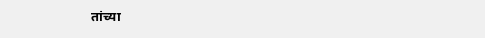तांच्या